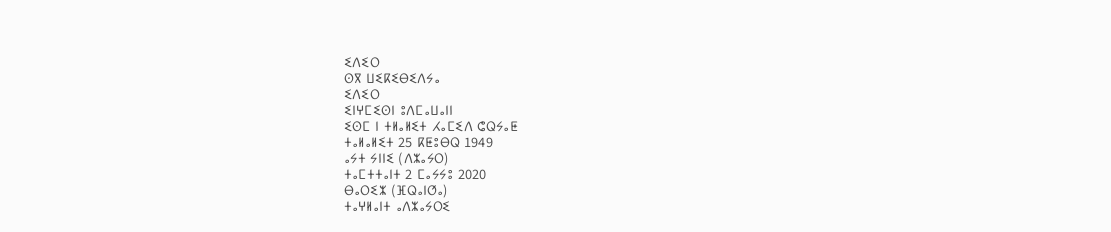ⵉⴷⵉⵔ
ⵙⴳ ⵡⵉⴽⵉⴱⵉⴷⵢⴰ
ⵉⴷⵉⵔ
ⵉⵏⵖⵎⵉⵙⵏ ⵓⴷⵎⴰⵡⴰⵏⵏ
ⵉⵙⵎ ⵏ ⵜⵍⴰⵍⵉⵜ ⵃⴰⵎⵉⴷ ⵛⵕⵢⴰⵟ
ⵜⴰⵍⴰⵍⵉⵜ 25 ⴽⵟⵓⴱⵕ 1949
ⴰⵢⵜ ⵢⵏⵏⵉ (ⴷⵣⴰⵢⵔ)
ⵜⴰⵎⵜⵜⴰⵏⵜ 2 ⵎⴰⵢⵢⵓ 2020
ⴱⴰⵔⵉⵣ (ⴼⵕⴰⵏⵚⴰ)
ⵜⴰⵖⵍⴰⵏⵜ ⴰⴷⵣⴰⵢⵔⵉ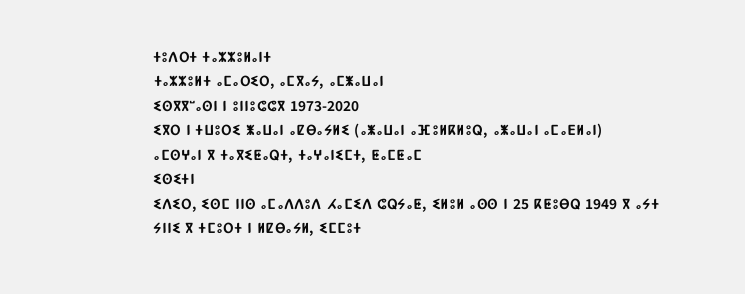ⵜⵓⴷⵔⵜ ⵜⴰⵣⵣⵓⵍⴰⵏⵜ
ⵜⴰⵣⵣⵓⵍⵜ ⴰⵎⴰⵔⵉⵔ, ⴰⵎⴳⴰⵢ, ⴰⵎⵥⴰⵡⴰⵏ
ⵉⵙⴳⴳⵯⴰⵙⵏ ⵏ ⵓⵏⵏⵓⵛⵛⴳ 1973-2020
ⵉⴳⵔ ⵏ ⵜⵡⵓⵔⵉ ⵥⴰⵡⴰⵏ ⴰⵇⴱⴰⵢⵍⵉ (ⴰⵥⴰⵡⴰⵏ ⴰⴼⵓⵍⴽⵍⵓⵕ, ⴰⵥⴰⵡⴰⵏ ⴰⵎⴰⴹⵍⴰⵏ)
ⴰⵎⵙⵖⴰⵏ ⴳ ⵜⴰⴳⵉⵟⴰⵕⵜ, ⵜⴰⵖⴰⵏⵉⵎⵜ, ⵟⴰⵎⵟⴰⵎ
ⵉⵙⵉⵜⵏ
ⵉⴷⵉⵔ, ⵉⵙⵎ ⵏⵏⵙ ⴰⵎⴰⴷⴷⵓⴷ ⵃⴰⵎⵉⴷ ⵛⵕⵢⴰⵟ, ⵉⵍⵓⵍ ⴰⵙⵙ ⵏ 25 ⴽⵟⵓⴱⵕ 1949 ⴳ ⴰⵢⵜ ⵢⵏⵏⵉ ⴳ ⵜⵎⵓⵔⵜ ⵏ ⵍⵇⴱⴰⵢⵍ, ⵉⵎⵎⵓⵜ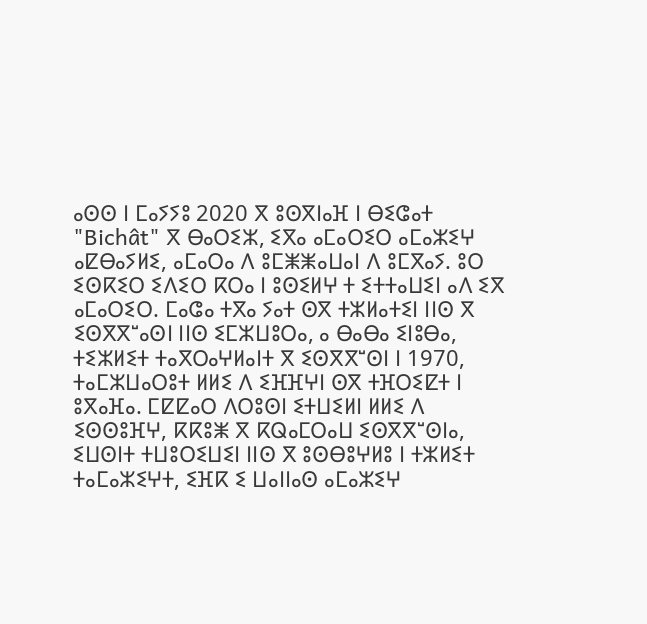ⴰⵙⵙ ⵏ ⵎⴰⵢⵢⵓ 2020 ⴳ ⵓⵙⴳⵏⴰⴼ ⵏ ⴱⵉⵛⴰⵜ "Bichât" ⴳ ⴱⴰⵔⵉⵣ, ⵉⴳⴰ ⴰⵎⴰⵔⵉⵔ ⴰⵎⴰⵣⵉⵖ ⴰⵇⴱⴰⵢⵍⵉ, ⴰⵎⴰⵔⴰ ⴷ ⵓⵎⵥⵥⴰⵡⴰⵏ ⴷ ⵓⵎⴳⴰⵢ. ⵓⵔ ⵉⵙⴽⵉⵔ ⵉⴷⵉⵔ ⴽⵔⴰ ⵏ ⵓⵙⵉⵍⵖ ⵜ ⵉⵜⵜⴰⵡⵉⵏ ⴰⴷ ⵉⴳ ⴰⵎⴰⵔⵉⵔ. ⵎⴰⵛⴰ ⵜⴳⴰ ⵢⴰⵜ ⵙⴳ ⵜⵣⵍⴰⵜⵉⵏ ⵏⵏⵙ ⴳ ⵉⵙⴳⴳⵯⴰⵙⵏ ⵏⵏⵙ ⵉⵎⵣⵡⵓⵔⴰ, ⴰ ⴱⴰⴱⴰ ⵉⵏⵓⴱⴰ, ⵜⵉⵣⵍⵉⵜ ⵜⴰⴳⵔⴰⵖⵍⴰⵏⵜ ⴳ ⵉⵙⴳⴳⵯⵙⵏ ⵏ 1970, ⵜⴰⵎⵣⵡⴰⵔⵓⵜ ⵍⵍⵉ ⴷ ⵉⴼⴼⵖⵏ ⵙⴳ ⵜⴼⵔⵉⵇⵜ ⵏ ⵓⴳⴰⴼⴰ. ⵎⵇⵇⴰⵔ ⴷⵔⵓⵙⵏ ⵉⵜⵡⵉⵍⵏ ⵍⵍⵉ ⴷ ⵉⵙⵙⵓⴼⵖ, ⴽⴽⵓⵥ ⴳ ⴽⵕⴰⵎⵔⴰⵡ ⵉⵙⴳⴳⵯⵙⵏⴰ, ⵉⵡⵙⵏⵜ ⵜⵡⵓⵔⵉⵡⵉⵏ ⵏⵏⵙ ⴳ ⵓⵙⴱⵓⵖⵍⵓ ⵏ ⵜⵣⵍⵉⵜ ⵜⴰⵎⴰⵣⵉⵖⵜ, ⵉⴼⴽ ⵉ ⵡⴰⵏⵏⴰⵙ ⴰⵎⴰⵣⵉⵖ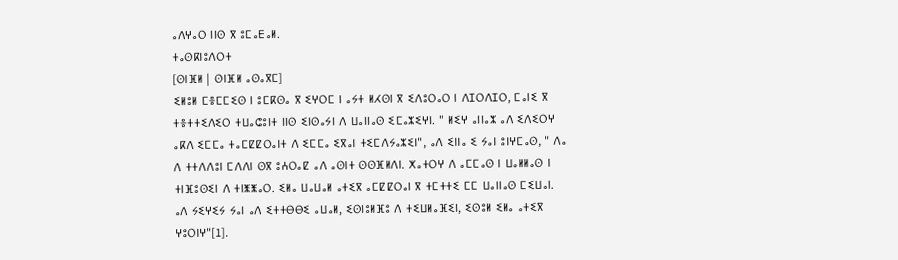ⴰⴷⵖⴰⵔ ⵏⵏⵙ ⴳ ⵓⵎⴰⴹⴰⵍ.
ⵜⴰⵙⴽⵏⵓⴷⵔⵜ
[ⵙⵏⴼⵍ | ⵙⵏⴼⵍ ⴰⵙⴰⴳⵎ]
ⵉⵍⵓⵍ ⵎⴻⵎⵎⵉⵙ ⵏ ⵓⵎⴽⵙⴰ ⴳ ⵉⵖⵔⵎ ⵏ ⴰⵢⵜ ⵍⵃⵙⵏ ⴳ ⵉⴷⵓⵔⴰⵔ ⵏ ⴷⵊⵔⴷⵊⵔ, ⵎⴰⵏⵉ ⴳ ⵜⴻⵜⵜⵉⴷⵉⵔ ⵜⵡⴰⵛⵓⵏⵜ ⵏⵏⵙ ⵉⵏⵙⴰⵢⵏ ⴷ ⵡⴰⵏⵏⴰⵙ ⵉⵎⴰⵣⵉⵖⵏ. " ⵍⵉⵖ ⴰⵏⵏⴰⵣ ⴰⴷ ⵉⴷⵉⵔⵖ ⴰⴽⴷ ⵉⵎⵎⴰ ⵜⴰⵎⵇⵇⵔⴰⵏⵜ ⴷ ⵉⵎⵎⴰ ⵉⴳⴰⵏ ⵜⵉⵎⴷⵢⴰⵣⵉⵏ", ⴰⴷ ⵉⵏⵏⴰ ⵉ ⵢⴰⵏ ⵓⵏⵖⵎⴰⵙ, " ⴷⴰ ⴷ ⵜⵜⴷⴷⵓⵏ ⵎⴷⴷⵏ ⵙⴳ ⵓⵄⵔⴰⵇ ⴰⴷ ⴰⵙⵏⵜ ⵙⵙⴼⵍⴷⵏ. ⵅⴰⵜⵔⵖ ⴷ ⴰⵎⵎⴰⵙ ⵏ ⵡⴰⵍⵍⴰⵙ ⵏ ⵜⵏⴼⵓⵙⵉⵏ ⴷ ⵜⵏⵥⵥⴰⵔ. ⵉⵍⴰ ⵡⴰⵡⴰⵍ ⴰⵜⵉⴳ ⴰⵎⵇⵇⵔⴰⵏ ⴳ ⵜⵎⵜⵜⵉ ⵎⵎ ⵡⴰⵏⵏⴰⵙ ⵎⵉⵡⴰⵏ. ⴰⴷ ⵢⵉⵖⵉⵢ ⵢⴰⵏ ⴰⴷ ⵉⵜⵜⴱⴱⵉ ⴰⵡⴰⵍ, ⵉⵙⵏⵓⵍⴼⵓ ⴷ ⵜⵉⵡⵍⴰⴼⵉⵏ, ⵉⵙⵓⵍ ⵉⵍⴰ ⴰⵜⵉⴳ ⵖⵓⵔⵏⵖ"[1].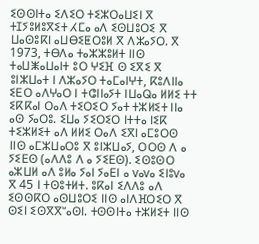ⵉⵙⵙⵏⵜⴰ ⵉⴷⵉⵔ ⵜⵉⵣⵔⴰⵡⵉⵏ ⴳ ⵜⵊⵢⵓⵍⵓⴳⵉⵜ ⵃⵎⴰ ⴰⴷ ⵉⵙⵡⵓⵔⵉ ⴳ ⵡⴰⵙⵓⴽⵏ ⴰⵡⴱⵉⵟⵔⵓⵍ ⴳ ⴷⵣⴰⵢⵔ. ⴳ 1973, ⵜⴱⴷⴰ ⵜⴰⵣⵣⵓⵍⵜ ⵏⵏⵙ ⵜⴰⵡⵥⴰⵡⴰⵏⵜ ⵓⵔ ⵖⵉⴼ ⵙ ⵉⴳⵉ ⴳ ⵓⵏⵣⵡⴰⵜ ⵏ ⴷⵣⴰⵢⵔ ⵜⴰⵎⴰⵏⵖⵜ, ⴽⵓⴷⵏⵏⴰ ⵉⴹⵔ ⴰⴷⵖⴰⵔ ⵏ ⵜⵛⵏⵏⴰⵢⵜ ⵏⵡⴰⵕⴰ ⵍⵍⵉ ⵜⵜ ⵉⴽⴽⴰⵏ ⵔⴰⴷ ⵜⵉⵔⵉⵔ ⵢⴰⵜ ⵜⵣⵍⵉⵜ ⵏⵏⴰ ⴰⵙ ⵢⴰⵔⵓ. ⵉⵡⴰ ⵢⵉⵔⵉⵔ ⵏⵜⵜⴰ ⵏⵉⴽ ⵜⵉⵣⵍⵉⵜ ⴰⴷ ⵍⵍⵉ ⵔⴰⴷ ⵉⴳⵏ ⴰⵎⵓⵔⵙ ⵏⵏⵙ ⴰⵎⵣⵡⴰⵔⵓ ⴳ ⵓⵏⵣⵡⴰⵢ, ⵔⵔⵙ ⴷ ⴰ ⵢⵉⴹⵙ (ⴰⴷⴷⵓ ⴷ ⴰ ⵢⵉⴹⵙ). ⵉⵙⵓⵙⵔ ⴰⵣⵡⵍ ⴰⴷ ⵓⵍⴰ ⵢⴰⵏ ⵢⴰⴹⵏ ⴰ vⴰvⴰ ⵉⵏⵓvⴰ ⴳ 45 ⵏ ⵜⵙⵓⵜⵍⵜ. ⵓⴽⴰⵏ ⵉⴷⴷⵓ ⴰⴷ ⵉⵙⵙⴽⵔ ⴰⵙⵡⵓⵔⵉ ⵏⵏⵙ ⴰⵏⴷⴼⵔⵉⵔ ⴳ ⵙⵉⵏ ⵉⵙⴳⴳⵯⴰⵙⵏ. ⵜⵙⵙⵏⵜⴰ ⵜⵣⵍⵉⵜ ⵏⵏⵙ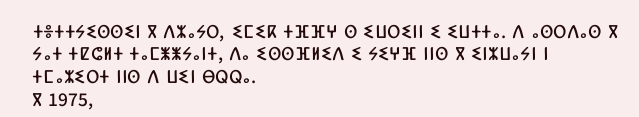ⵜⴻⵜⵜⵢⵉⵙⵙⵉⵏ ⴳ ⴷⵣⴰⵢⵔ, ⵉⵎⵉⴽ ⵜⴼⴼⵖ ⵙ ⵉⵡⵔⵉⵏⵏ ⵉ ⵉⵡⵜⵜⴰ. ⴷ ⴰⵙⵔⴷⴰⵙ ⴳ ⵢⴰⵜ ⵜⵇⵛⵍⵜ ⵜⴰⵎⵥⵥⵢⴰⵏⵜ, ⴷⴰ ⵉⵙⵙⴼⵍⵉⴷ ⵉ ⵢⵉⵖⴼ ⵏⵏⵙ ⴳ ⵉⵏⵣⵡⴰⵢⵏ ⵏ ⵜⵎⴰⵣⵉⵔⵜ ⵏⵏⵙ ⴷ ⵡⵉⵏ ⴱⵕⵕⴰ.
ⴳ 1975,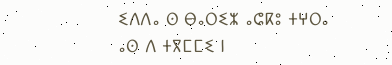ⵉⴷⴷⴰ ⵙ ⴱⴰⵔⵉⵣ ⴰⵛⴽⵓ ⵜⵖⵔⴰ ⴰⵙ ⴷ ⵜⴳⵎⵎⵉ ⵏ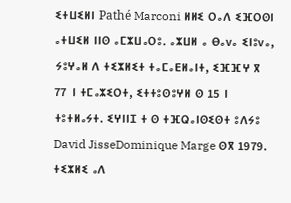ⵉⵜⵡⵉⵍⵏ Pathé Marconi ⵍⵍⵉ ⵔⴰⴷ ⵉⴼⵔⵙⵏ ⴰⵜⵡⵉⵍ ⵏⵏⵙ ⴰⵎⵣⵡⴰⵔⵓ. ⴰⵣⵡⵍ ⴰ ⴱⴰvⴰ ⵉⵏⵓvⴰ, ⵢⵓⵖⴰⵍ ⴷ ⵜⵉⵣⵍⵉⵜ ⵜⴰⵎⴰⴹⵍⴰⵏⵜ, ⵉⴼⴼⵖ ⴳ 77 ⵏ ⵜⵎⴰⵣⵉⵔⵜ, ⵉⵜⵜⵓⵙⵓⵖⵍ ⵙ 15 ⵏ ⵜⵓⵜⵍⴰⵢⵜ. ⵉⵖⵏⵏⵊ ⵜ ⵙ ⵜⴼⵕⴰⵏⵙⵉⵙⵜ ⵓⴷⵢⵓ David JisseDominique Marge ⵙⴳ 1979. ⵜⵉⵣⵍⵉ ⴰⴷ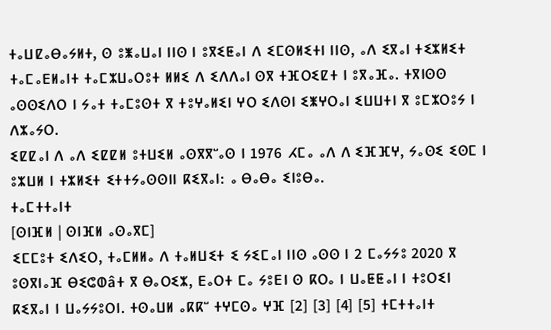ⵜⴰⵡⵇⴰⴱⴰⵢⵍⵜ, ⵙ ⵓⵥⴰⵡⴰⵏ ⵏⵏⵙ ⵏ ⵓⴳⵉⵟⴰⵏ ⴷ ⵉⵎⵙⵍⵉⵜⵏ ⵏⵏⵙ, ⴰⴷ ⵉⴳⴰⵏ ⵜⵉⵣⵍⵉⵜ ⵜⴰⵎⴰⴹⵍⴰⵏⵜ ⵜⴰⵎⵣⵡⴰⵔⵓⵜ ⵍⵍⵉ ⴷ ⵉⴷⴷⴰⵏ ⵙⴳ ⵜⴼⵔⵉⵇⵜ ⵏ ⵓⴳⴰⴼⴰ. ⵜⴳⵏⵙⵙ ⴰⵙⵙⵉⴷⵔ ⵏ ⵢⴰⵜ ⵜⴰⵎⵓⵙⵜ ⴳ ⵜⵓⵖⴰⵍⵉⵏ ⵖⵔ ⵉⴷⵙⵏ ⵉⵥⵖⵔⴰⵏ ⵉⵡⵡⵜⵏ ⴳ ⵓⵎⵣⵔⵓⵢ ⵏ ⴷⵣⴰⵢⵔ.
ⵉⵇⵇⴰⵏ ⴷ ⴰⴷ ⵉⵇⵇⵍ ⵓⵜⵡⵉⵍ ⴰⵙⴳⴳⵯⴰⵙ ⵏ 1976 ⵃⵎⴰ ⴰⴷ ⴷ ⵉⴼⴼⵖ, ⵢⴰⵙⵉ ⵉⵙⵎ ⵏ ⵓⵣⵡⵍ ⵏ ⵜⵣⵍⵉⵜ ⵉⵜⵜⵢⴰⵙⵙⵏⵏ ⴽⵉⴳⴰⵏ: ⴰ ⴱⴰⴱⴰ ⵉⵏⵓⴱⴰ.
ⵜⴰⵎⵜⵜⴰⵏⵜ
[ⵙⵏⴼⵍ | ⵙⵏⴼⵍ ⴰⵙⴰⴳⵎ]
ⵉⵎⵎⵓⵜ ⵉⴷⵉⵔ, ⵜⴰⵎⵍⵍⴰ ⴷ ⵜⴰⵍⵡⵉⵜ ⵉ ⵢⵉⵎⴰⵏ ⵏⵏⵙ ⴰⵙⵙ ⵏ 2 ⵎⴰⵢⵢⵓ 2020 ⴳ ⵓⵙⴳⵏⴰⴼ ⴱⵉⵛⵀâⵜ ⴳ ⴱⴰⵔⵉⵣ, ⴹⴰⵔⵜ ⵎⴰ ⵢⵓⴹⵏ ⵙ ⴽⵔⴰ ⵏ ⵡⴰⵟⵟⴰⵏ ⵏ ⵜⵓⵔⵉⵏ ⴽⵉⴳⴰⵏ ⵏ ⵡⴰⵢⵢⵓⵔⵏ. ⵜⵙⴰⵡⵍ ⴰⴽⴽⵯ ⵜⵖⵎⵙⴰ ⵖⴼ [2] [3] [4] [5] ⵜⵎⵜⵜⴰⵏⵜ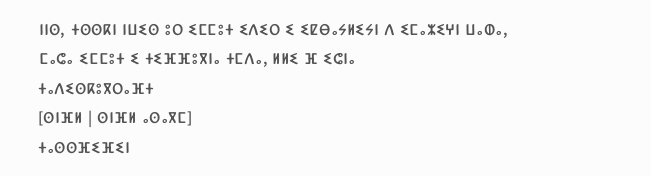ⵏⵏⵙ, ⵜⵙⵙⴽⵏ ⵏⵡⵉⵙ ⵓⵔ ⵉⵎⵎⵓⵜ ⵉⴷⵉⵔ ⵉ ⵉⵇⴱⴰⵢⵍⵉⵢⵏ ⴷ ⵉⵎⴰⵣⵉⵖⵏ ⵡⴰⵀⴰ, ⵎⴰⵛⴰ ⵉⵎⵎⵓⵜ ⵉ ⵜⵉⴼⴼⵓⴳⵏⴰ ⵜⵎⴷⴰ, ⵍⵍⵉ ⴼ ⵉⵛⵏⴰ
ⵜⴰⴷⵉⵙⴽⵓⴳⵔⴰⴼⵜ
[ⵙⵏⴼⵍ | ⵙⵏⴼⵍ ⴰⵙⴰⴳⵎ]
ⵜⴰⵙⵙⴼⵉⴼⵉⵏ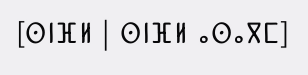[ⵙⵏⴼⵍ | ⵙⵏⴼⵍ ⴰⵙⴰⴳⵎ]